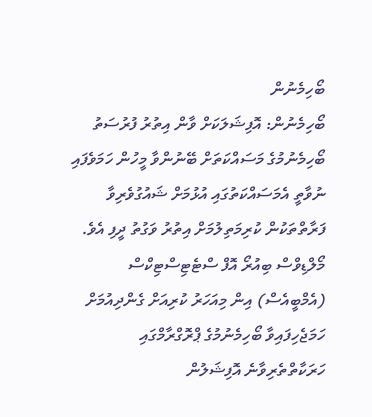ބޯހިމެނުން
ބޯހިމެނުން: އޮފިޝަލަކަށް ވާން އިތުރު ފުރުސަތު
ބޯހިމެނުމުގެ މަސައްކަތަށް ބޭނުންވާ މީހުން ހަމަވެފައި ނުވާތީ އެމަސައްކަތުގައި އުޅުމަށް ޝައުގުވެރިވާ ފަރާތްތަކުން ކުރިމަތިލުމަށް އިތުރު ވަގުތު ދީފި އެވެ.
މޯލްޑިވްސް ބިއުރޯ އޮފް ސްޓެޓިސްޓިކްސް (އެމްބީއެސް) އިން މިއަހަރު ކުރިއަށް ގެންދިއުމަށް ހަމަޖެހިފައިވާ ބޯހިމެނުމުގެ ޕްރޮގްރާމްގައި ހަރަކާތްތެރިވާނެ އޮފިޝަލުން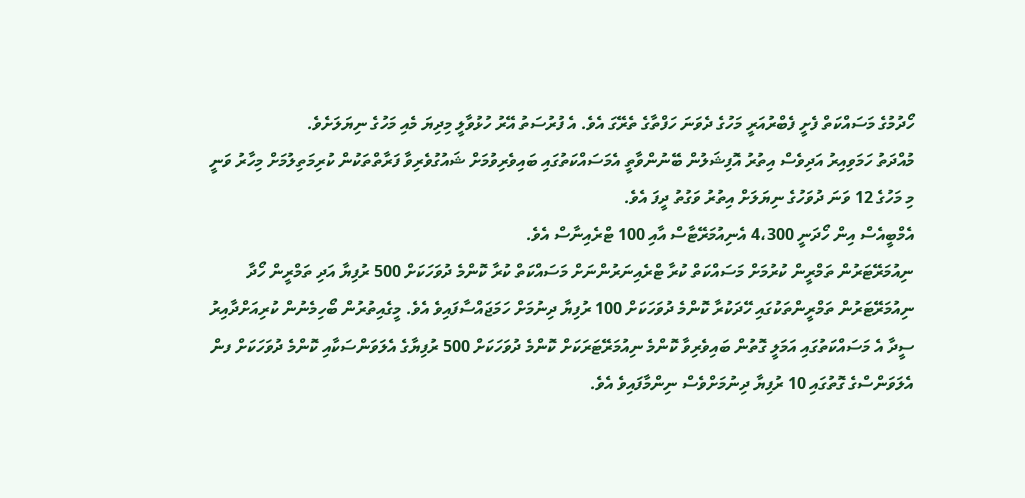ހޯދުމުގެ މަސައްކަތް ފެށީ ފެބްރުއަރީ މަހުގެ ދެވަނަ ހަފްތާގެ ތެރޭގަ އެވެ. އެ ފުރުސަތު އޭރު ހުޅުވާލީ މިދިޔަ މެއި މަހުގެ ނިޔަލަށެވެ.
މުއްދަތު ހަމަވިއިރު އަދިވެސް އިތުރު އޮފިޝަލުން ބޭނުންވާތީ އެމަސައްކަތުގައި ބައިވެރިވުމަށް ޝައުގުވެރިވާ ފަރާތްތަކުން ކުރިމަތިލުމަށް މިހާރު ވަނީ މި މަހުގެ 12 ވަނަ ދުވަހުގެ ނިޔަލަށް އިތުރު ވަގުތު ދީފަ އެވެ.
އެމްބީއެސް އިން ހޯދަނީ 4،300 އެނިއުމަރޭޓާސް އާއި 100 ޓްރެއިނާސް އެވެ.
ނިއުމަރޭޓަރުން ތަމްރީން ކުރުމަށް މަސައްކަތް ކުރާ ޓްރެއިނަރުންނަށް މަސައްކަތް ކުރާ ކޮންމެ ދުވަހަކަށް 500 ރުފިޔާ އަދި ތަމްރީން ހޯދާ ނިއުމަރޭޓަރުން ތަމްރީންތަކުގައި ހޭދަކުރާ ކޮންމެ ދުވަހަކަށް 100 ރުފިޔާ ދިނުމަށް ހަމަޖައްސާފައިވެ އެވެ. މީގެއިތުރުން ބޯހިމެނުން ކުރިއަށްދާއިރު ސީދާ އެ މަސައްކަތުގައި އަމަލީ ގޮތުން ބައިވެރިވާ ކޮންމެ ނިއުމަރޭޓަރަކަށް ކޮންމެ ދުވަހަކަށް 500 ރުފިޔާގެ އެލަވަންސަކާއި ކޮންމެ ދުވަހަކަށް ފން އެލަވަންސްގެ ގޮތުގައި 10 ރުފިޔާ ދިނުމަށްވެސް ނިންމާފައިވެ އެވެ.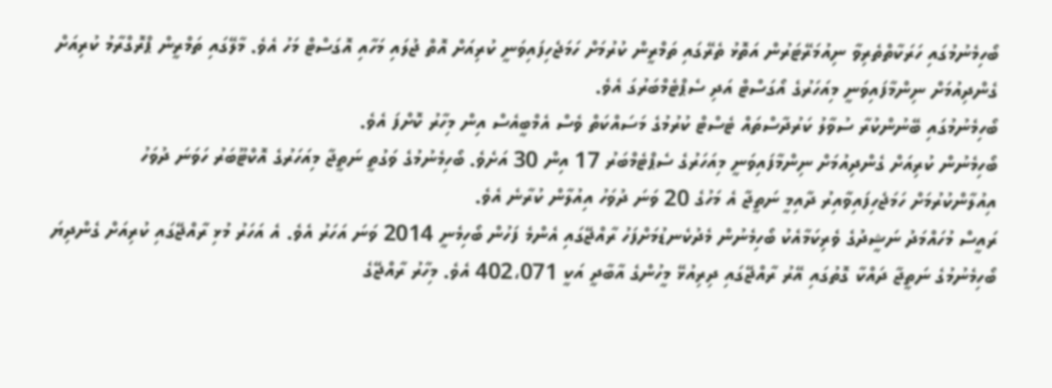ބޯހިމެނުމުގައި ހަރަކާތްތެރިވާ ނިއުމަރޭޓަރުން އަތޮޅު ތެރޭގައި ތަމްރީން ކުރުމަށް ހަމަޖެހިފައިވަނީ ކުރިއަށް އޮތް ޖުލައި މަހާއި އޮގަސްޓް މަހު އެވެ. މާލޭގައި ތަމްރީން ޕްރޮގްރާމު ކުރިއަށް ގެންދިއުމަށް ނިންމާފައިވަނީ މިއަހަރުގެ އޯގަސްޓް އަދި ސެޕްޓެމްބަރުގަ އެވެ.
ބޯހިމެނުމުގައި ބޭނުންކުރާ ސުވާލު ކަރުދާސްތައް ޓެސްޓް ކުރުމުގެ މަސައްކަތް ވެސް އެމްބީއެސް އިން މިހާރު ކޮށްފަ އެވެ.
ބޯހިމެނުން ކުރިއަށް ގެންދިއުމަށް ނިންމާފައިވަނީ މިއަހަރުގެ ސެޕްޓެމްބަރު 17 އިން 30 އަށެވެ. ބޯހިމެނުމުގެ ވަގުތީ ނަތީޖާ މިއަހަރުގެ އޮކްޓޫބަރު ހަވަނަ ދުވަހު އިއުލާންކުރުމަށް ހަމަޖެހިފައިވާއިރު ދާއިމީ ނަތީޖާ އެ މަހުގެ 20 ވަނަ ދުވަހު އިއުލާން ކުރާނެ އެވެ.
ރައީސް މުހައްމަދު ނަޝީދުގެ ވެރިކަމާއެކު ބޯހިމެނުން މެދުކެނޑުމަށްފަހު ރާއްޖޭގައި އެންމެ ފަހުން ބޯހިމެނީ 2014 ވަނަ އަހަރު އެވެ. އެ އަހަރު މުޅި ރާއްޖޭގައި ކުރިއަށް ގެންދިޔަ ބޯހިމެނުމުގެ ނަތީޖާ ދައްކާ ގޮތުގައި އޭރު ރާއްޖޭގައި ދިރިއުޅޭ މީހުންގެ އާބާދީ އަކީ 402،071 އެވެ. މިހާރު ރާއްޖޭގެ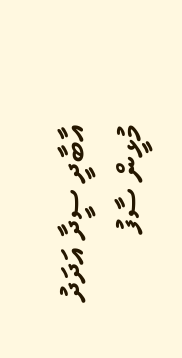އާބާދީ ސީދާ އަދަދު މުޅީން ސާފު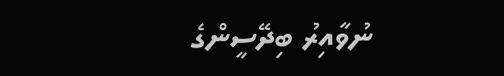ނުވާއިރު ބިދޭސީންގެ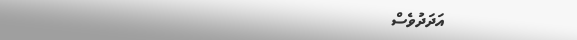އަދަދުވެސް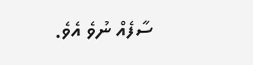ސާފެއް ނުވެ އެވެ.